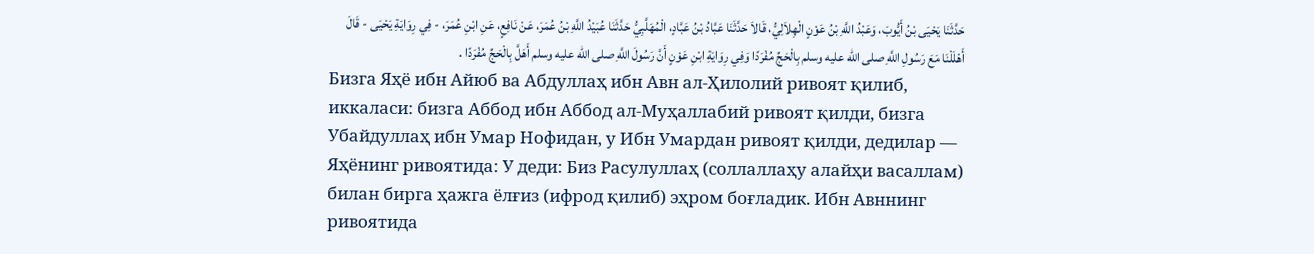حَدَّثَنَا يَحْيَى بْنُ أَيُّوبَ، وَعَبْدُ اللَّهِ بْنُ عَوْنٍ الْهِلاَلِيُّ، قَالاَ حَدَّثَنَا عَبَّادُ بْنُ عَبَّادٍ، الْمُهَلَّبِيُّ حَدَّثَنَا عُبَيْدُ اللَّهِ بْنُ عُمَرَ، عَنْ نَافِعٍ، عَنِ ابْنِ عُمَرَ، - فِي رِوَايَةِ يَحْيَى - قَالَ أَهْلَلْنَا مَعَ رَسُولِ اللَّهِ صلى الله عليه وسلم بِالْحَجِّ مُفْرَدًا وَفِي رِوَايَةِ ابْنِ عَوْنٍ أَنَّ رَسُولَ اللَّهِ صلى الله عليه وسلم أَهَلَّ بِالْحَجِّ مُفْرَدًا .
Бизга Яҳё ибн Айюб ва Абдуллаҳ ибн Авн ал-Ҳилолий ривоят қилиб, иккаласи: бизга Аббод ибн Аббод ал-Муҳаллабий ривоят қилди, бизга Убайдуллаҳ ибн Умар Нофидан, у Ибн Умардан ривоят қилди, дедилар — Яҳёнинг ривоятида: У деди: Биз Расулуллаҳ (соллаллаҳу алайҳи васаллам) билан бирга ҳажга ёлғиз (ифрод қилиб) эҳром боғладик. Ибн Авннинг ривоятида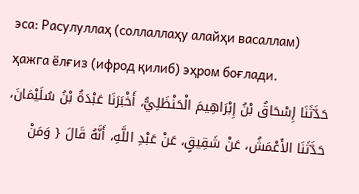эса: Расулуллаҳ (соллаллаҳу алайҳи васаллам) ҳажга ёлғиз (ифрод қилиб) эҳром боғлади.
حَدَّثَنَا إِسْحَاقُ بْنُ إِبْرَاهِيمَ الْحَنْظَلِيُّ، أَخْبَرَنَا عَبْدَةُ بْنُ سُلَيْمَانَ، حَدَّثَنَا الأَعْمَشُ، عَنْ شَقِيقٍ، عَنْ عَبْدِ اللَّهِ، أَنَّهُ قَالَ { وَمَنْ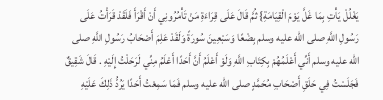يَغْلُلْ يَأْتِ بِمَا غَلَّ يَوْمَ الْقِيَامَةِ} ثُمَّ قَالَ عَلَى قِرَاءَةِ مَنْ تَأْمُرُونِي أَنْ أَقْرَأَ فَلَقَدْ قَرَأْتُ عَلَى رَسُولِ اللَّهِ صلى الله عليه وسلم بِضْعًا وَسَبْعِينَ سُورَةً وَلَقَدْ عَلِمَ أَصْحَابُ رَسُولِ اللَّهِ صلى الله عليه وسلم أَنِّي أَعْلَمُهُمْ بِكِتَابِ اللَّهِ وَلَوْ أَعْلَمُ أَنَّ أَحَدًا أَعْلَمُ مِنِّي لَرَحَلْتُ إِلَيْهِ . قَالَ شَقِيقٌ فَجَلَسْتُ فِي حَلَقِ أَصْحَابِ مُحَمَّدٍ صلى الله عليه وسلم فَمَا سَمِعْتُ أَحَدًا يَرُدُّ ذَلِكَ عَلَيْهِ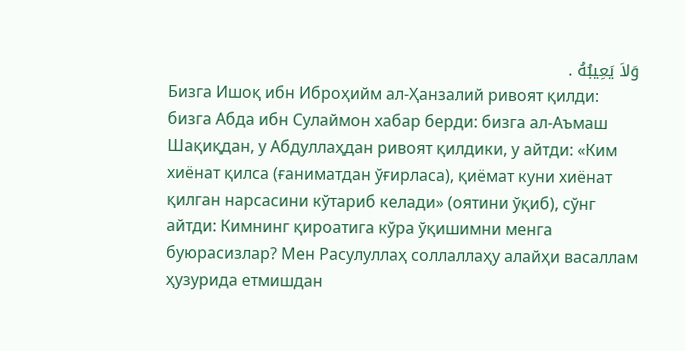وَلاَ يَعِيبُهُ .
Бизга Ишоқ ибн Иброҳийм ал-Ҳанзалий ривоят қилди: бизга Абда ибн Сулаймон хабар берди: бизга ал-Аъмаш Шақиқдан, у Абдуллаҳдан ривоят қилдики, у айтди: «Ким хиёнат қилса (ғаниматдан ўғирласа), қиёмат куни хиёнат қилган нарсасини кўтариб келади» (оятини ўқиб), сўнг айтди: Кимнинг қироатига кўра ўқишимни менга буюрасизлар? Мен Расулуллаҳ соллаллаҳу алайҳи васаллам ҳузурида етмишдан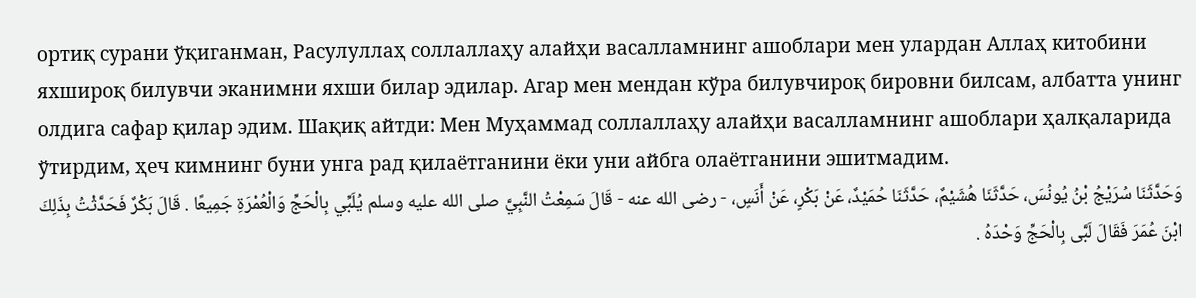ортиқ сурани ўқиганман, Расулуллаҳ соллаллаҳу алайҳи васалламнинг ашоблари мен улардан Аллаҳ китобини яхшироқ билувчи эканимни яхши билар эдилар. Агар мен мендан кўра билувчироқ бировни билсам, албатта унинг олдига сафар қилар эдим. Шақиқ айтди: Мен Муҳаммад соллаллаҳу алайҳи васалламнинг ашоблари ҳалқаларида ўтирдим, ҳеч кимнинг буни унга рад қилаётганини ёки уни айбга олаётганини эшитмадим.
وَحَدَّثَنَا سُرَيْجُ بْنُ يُونُسَ، حَدَّثَنَا هُشَيْمٌ، حَدَّثَنَا حُمَيْدٌ، عَنْ بَكْرٍ، عَنْ أَنَسٍ، - رضى الله عنه - قَالَ سَمِعْتُ النَّبِيَّ صلى الله عليه وسلم يُلَبِّي بِالْحَجِّ وَالْعُمْرَةِ جَمِيعًا . قَالَ بَكْرٌ فَحَدَّثْتُ بِذَلِكَ ابْنَ عُمَرَ فَقَالَ لَبَّى بِالْحَجِّ وَحْدَهُ .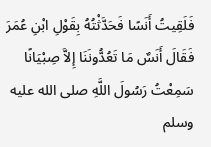فَلَقِيتُ أَنَسًا فَحَدَّثْتُهُ بِقَوْلِ ابْنِ عُمَرَ فَقَالَ أَنَسٌ مَا تَعُدُّونَنَا إِلاَّ صِبْيَانًا سَمِعْتُ رَسُولَ اللَّهِ صلى الله عليه وسلم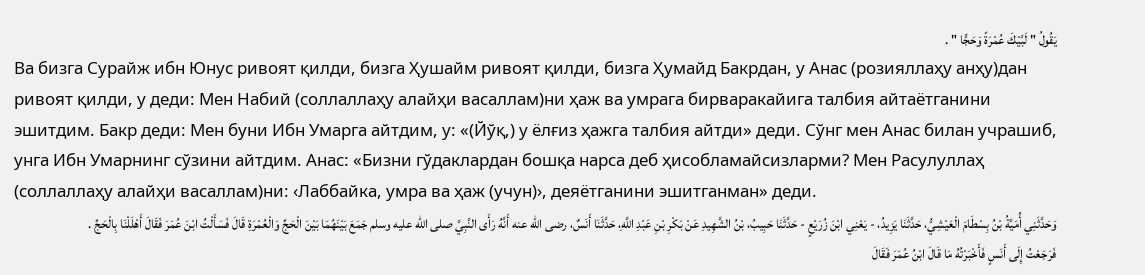يَقُولُ " لَبَّيْكَ عُمْرَةً وَحَجًّا " .
Ва бизга Сурайж ибн Юнус ривоят қилди, бизга Ҳушайм ривоят қилди, бизга Ҳумайд Бакрдан, у Анас (розияллаҳу анҳу)дан ривоят қилди, у деди: Мен Набий (соллаллаҳу алайҳи васаллам)ни ҳаж ва умрага бирваракайига талбия айтаётганини эшитдим. Бакр деди: Мен буни Ибн Умарга айтдим, у: «(Йўқ,) у ёлғиз ҳажга талбия айтди» деди. Сўнг мен Анас билан учрашиб, унга Ибн Умарнинг сўзини айтдим. Анас: «Бизни гўдаклардан бошқа нарса деб ҳисобламайсизларми? Мен Расулуллаҳ (соллаллаҳу алайҳи васаллам)ни: ‹Лаббайка, умра ва ҳаж (учун)›, деяётганини эшитганман» деди.
وَحَدَّثَنِي أُمَيَّةُ بْنُ بِسْطَامَ الْعَيْشِيُّ، حَدَّثَنَا يَزِيدُ، - يَعْنِي ابْنَ زُرَيْعٍ - حَدَّثَنَا حَبِيبُ، بْنُ الشَّهِيدِ عَنْ بَكْرِ بْنِ عَبْدِ اللَّهِ، حَدَّثَنَا أَنَسٌ، رضى الله عنه أَنَّهُ رَأَى النَّبِيَّ صلى الله عليه وسلم جَمَعَ بَيْنَهُمَا بَيْنَ الْحَجِّ وَالْعُمْرَةِ قَالَ فَسَأَلْتُ ابْنَ عُمَرَ فَقَالَ أَهْلَلْنَا بِالْحَجِّ . فَرَجَعْتُ إِلَى أَنَسٍ فَأَخْبَرْتُهُ مَا قَالَ ابْنُ عُمَرَ فَقَالَ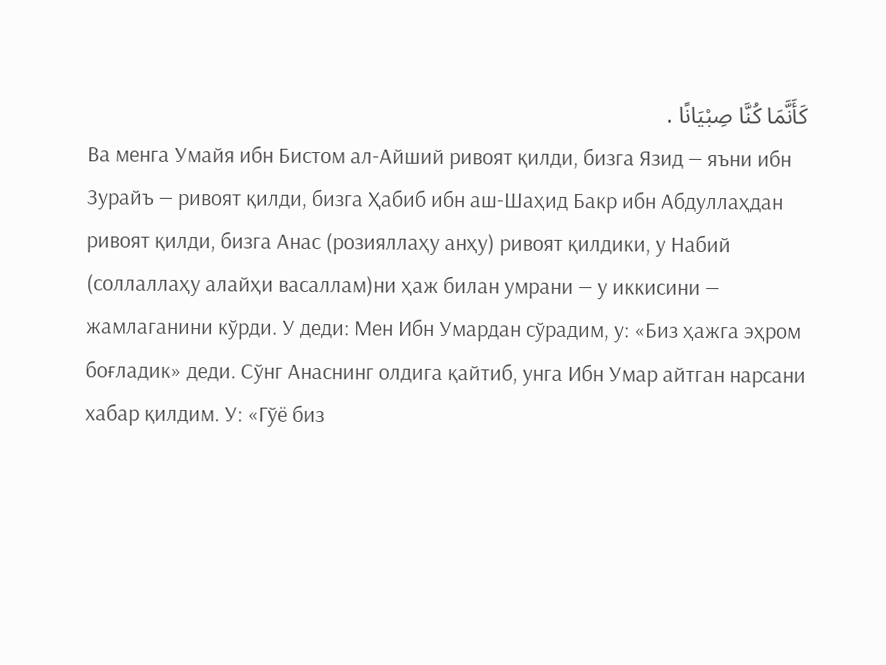كَأَنَّمَا كُنَّا صِبْيَانًا .
Ва менга Умайя ибн Бистом ал-Айший ривоят қилди, бизга Язид — яъни ибн Зурайъ — ривоят қилди, бизга Ҳабиб ибн аш-Шаҳид Бакр ибн Абдуллаҳдан ривоят қилди, бизга Анас (розияллаҳу анҳу) ривоят қилдики, у Набий (соллаллаҳу алайҳи васаллам)ни ҳаж билан умрани — у иккисини — жамлаганини кўрди. У деди: Мен Ибн Умардан сўрадим, у: «Биз ҳажга эҳром боғладик» деди. Сўнг Анаснинг олдига қайтиб, унга Ибн Умар айтган нарсани хабар қилдим. У: «Гўё биз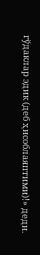гўдаклар эдик (деб ҳисоблаяптими)!» деди.